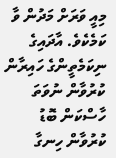މިއީ ވަރަށް މަދުން ވާ ކަމެކެވެ. އާދައިގެ ނިކަމެތީންގެ ހައިރާން ކުރުވާން ނުވަތަ ހާސްކަން ބޮޑު ކުރުވާން ހިނގާ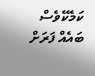ކަމެކޭވެސް ބައެއް ފަރަށް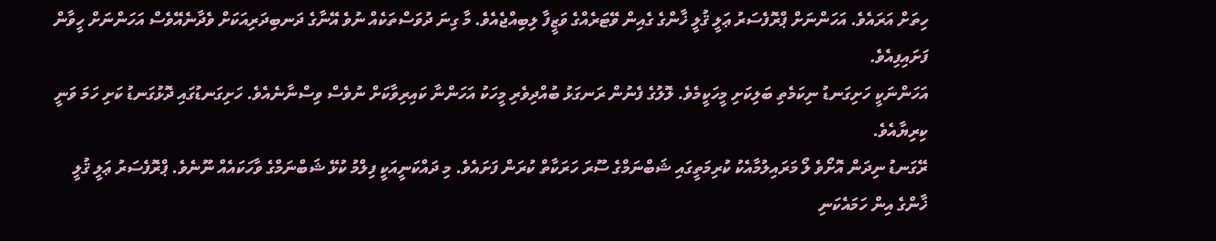ހިތަށް އަރައެވެ. އަހަންނަށް ޕްރޮފެސަރު ޢަލީ ޤުލީ ޚާންގެ ގެއިން ވޭޓަރެއްގެ ވަޒީފާ ލިބިއްޖެއެވެ. މާ ގިނަ ދުވަސްތަކެއް ނުވެ އޭނާގެ ދަނބިދަރިއަކަށް ވެދާނެއޭވެސް އަހަންނަށް ހީވާން ފަށައިފިއެވެ.
އަހަންނަކީ ހަށިގަނޑު ނިކަމެތި ބަލިކަށި މީހަކީމެވެ. ލޮލުގެ ފެނުން ރަނގަޅު ބުއްދިވެރި މީހަކު އަހަންނާ ކައިރިވާކަށް ނުވެސް ވިސްނާނެއެވެ. ހަށިގަނޑުގައި ދޮޅުގަނޑު ކަށި ހަމަ ވަނީ ކިރިޔާއެވެ.
ރޭގަނޑު ނިދަން އޮށޯވެ ލޯ މަރައިލުމާއެކު ކުރިމަތީގައި ޝަބްނަމްގެ ސޫރަ ހަރަކާތް ކުރަން ފަށައެވެ. މި ދައްކަނީއަކީ ފިލްމު ކުޅޭ ޝަބްނަމްގެ ވާހަކައެއް ނޫނެވެ. ޕްރޮފެސަރު ޢަލީ ޤުލީ ޚާންގެ އިން ހަމައެކަނި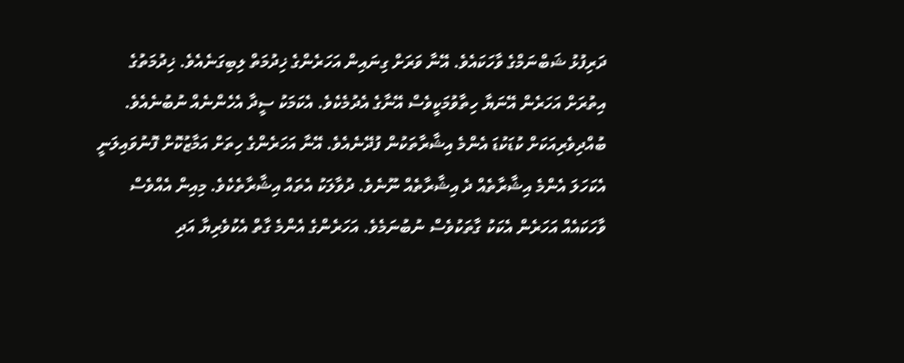ދަރިފުޅު ޝަބްނަމްގެ ވާހަކައެވެ. އޭނާ ވަރަށް ގިނައިން އަހަރެންގެ ޚިދުމަތް ލިބިގަނެއެވެ. ޚިދުމަތުގެ އިތުރަށް އަހަރެން އޭނަޔާ ހިތާވުމަކީވެސް އޭނާގެ އެދުމެކެވެ. އެކަމަކު ސީދާ އެހެންނެއް ނުބުނެއެވެ. ބުއްދިވެރިއަކަށް ކުޑަކުޑަ އެންމެ އިޝާރާތަކުން ފުދޭނެއެވެ. އޭނާ އަހަރެންގެ ހިތަށް އަމާޒުކޮށް ފޮނުވައިލަނީ އެކަހަލަ އެންމެ އިޝާރާތެއް ދެ އިޝާރާތެއް ނޫނެވެ. ދުވާލަކު އެތައް އިޝާރާތެކެވެ. މިއިން އެއްވެސް ވާހަކައެއް އަހަރެން އެކަކު ގާތަކުވެސް ނުބުނަމެވެ. އަހަރެންގެ އެންމެ ގާތް އެކުވެރިޔާ އަދި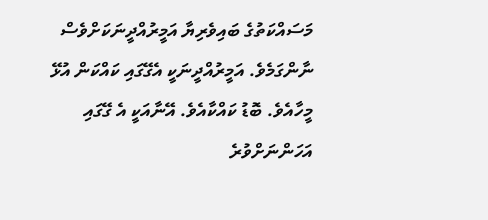މަސައްކަތުގެ ބައިވެރިޔާ އަމީރުއްދީނަކަށްވެސް ނާންގަމެވެ. އަމީރުއްދީނަކީ އެގޭގައި ކައްކަން އުޅޭ މީހާއެވެ. ބޮޑު ކައްކާއެވެ. އޭނާއަކީ އެ ގޭގައި އަހަންނަށްވުރެ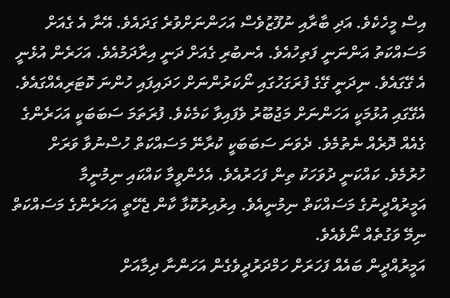އިސް މީހެކެވެ. އަދި ބާރާއި ނުފޫޒުވެސް އަހަންނަށްވުރެ ގަދައެވެ. އޭނާ އެ ގެއަށް މަސައްކަތު އަންނަނީ ފަތިހުއެވެ. އެނބުރި ގެއަށް ދަނީ އިރާދަމުއެވެ. އަހަރެން އުޅެނީ އެ ގޭގައެވެ. ނިދަނީ ގޭގެ ފުރަގަހުގައި ނޯކަރުންނަށް ހަދައިފައި ހުންނަ ކޮޓަރިއެއްގައެވެ. އެގޭގައި އުޅުމަކީ އަހަންނަށް މަޖުބޫރު ވެފައިވާ ކަމެކެވެ. ފުރަތަމަ ސަބަބަކީ އަހަރެންގެ ގެއެއް ދޮރެއް ނެތުމެވެ. ދެވަނަ ސަބަބަކީ ކުރާނޭ މަސައްކަތް ހުސްނުވާ ވަރަށް ހުރުމެވެ. ކައްކަނީ ދުވަހަކު ތިން ފަހަރުއެވެ. އެހެންވީމާ ކައްކައި ނިމުނީމާ އަމީރުއްދީނުގެ މަސައްކަތް ނިމުނީއެވެ. އިރުއިރުކޮޅާ ކާން ޖެހޭތީ އަހަރެންގެ މަސައްކަތް ނިމޭ ވަގުތެއް ނޯވެއެވެ.
އަމީރުއްދީން ބައެއް ފަހަރަށް ހަމްދަރުދީވެގެން އަހަންނާ ދިމާއަށް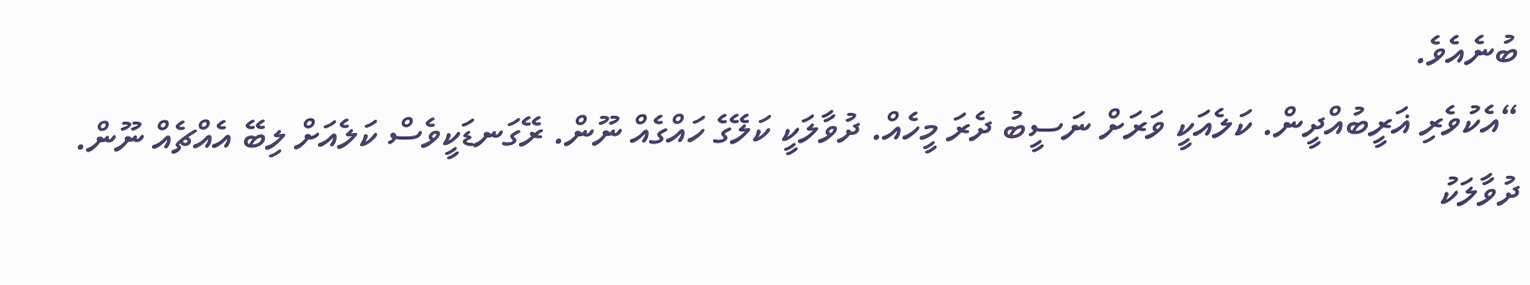ބުނެއެވެ.
“އެކުވެރި ޣަރީބުއްދީން. ކަލެއަކީ ވަރަށް ނަސީބު ދެރަ މީހެއް. ދުވާލަކީ ކަލޭގެ ހައްގެއް ނޫން. ރޭގަނޑަކީވެސް ކަލެއަށް ލިބޭ އެއްޗެއް ނޫން. ދުވާލަކު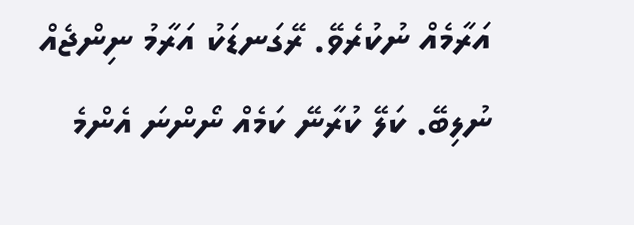އަރާމެއް ނުކުރެވޭ. ރޭގަނޑަކު އަރާމު ނިންޖެއް ނުލިބޭ. ކަލޭ ކުރާނޭ ކަމެއް ނޯންނަ އެންމެ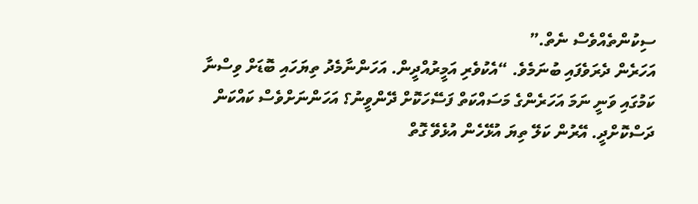ސިކުންތެއްވެސް ނެތް.”
އަހަރެން ދެރަވެފައި ބުނަމެވެ. “އެކުވެރި އަމީރުއްދީން. އަހަންނާމެދު ތިޔަހައި ބޮޑަށް ވިސްނާ ކަމުގައި ވަނީ ނަމަ އަހަރެންގެ މަސައްކަތް ފަސޭހަކޮށް ދޭންވީނު؟ އަހަންނަށްވެސް ކައްކަން ދަސްކޮށްދީ. އޭރުން ކަލޭ ތިޔަ އުޅޭހެން އުޅެވޭ ގޮތް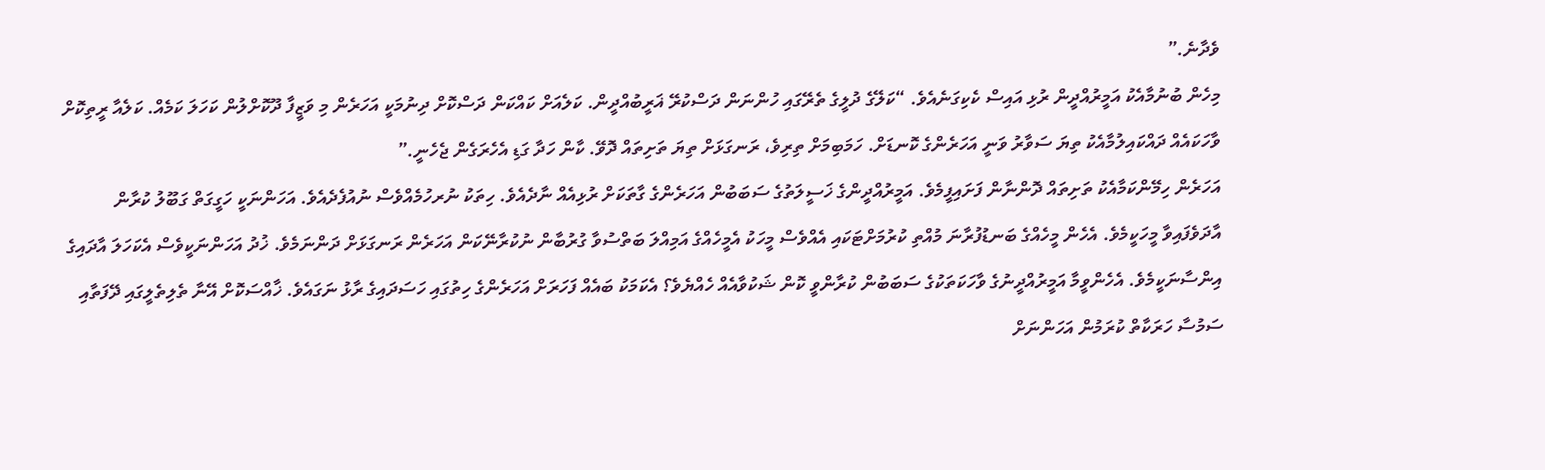ވެދާނެ.”
މިހެން ބުނުމާއެކު އަމީރުއްދީން ރުޅި އައިސް ކެކިގަނެއެވެ. “ކަލޭގެ ދުލީގެ ތެރޭގައި ހުންނަން ދަސްކުރޭ ޣަރީބުއްދީން. ކަލެއަށް ކައްކަން ދަސްކޮށް ދިނުމަކީ އަހަރެން މި ވަޒީފާ ދޫކޮށްލުން ކަހަލަ ކަމެއް. ކަލެއާ ރީތިކޮށް ވާހަކައެއް ދައްކައިލުމާއެކު ތިޔަ ސަވާރު ވަނީ އަހަރެންގެ ކޮނޑަށް. ހަމަބިމަށް ތިރިވެ، ރަނގަޅަށް ތިޔަ ތަށިތައް ދޮވޭ. ކާން ހަދާ ގަޑި އެހެރަގެން ޖެހެނީ.”
އަހަރެން ހިމޭންކަމާއެކު ތަށިތައް ދޮންނާން ފަށައިފީމެވެ. އަމީރުއްދީންގެ ޚަސީލަތުގެ ސަބަބުން އަހަރެންގެ ގާތަކަށް ރުޅިއެއް ނާދެއެވެ. ހިތަކު ނުރހުމެއްވެސް ނުއުފެދެއެވެ. އަހަންނަކީ ހަގީގަތް ގަބޫލު ކުރާން އާދަވެފައިވާ މީހަކީމެވެ. އެހެން މީހެއްގެ ބަނޑުފުރާނަ މުއްތި ކުރުމަށްޓަކައި އެއްވެސް މީހަކު އެމީހެއްގެ އަމިއްލަ ބަތްސުވާ ގުރުބާން ނުކުރާނޭކަން އަހަރެން ރަނގަޅަށް ދަންނަމެވެ. ޚުދު އަހަންނަކީވެސް އެކަހަލަ އާދައިގެ އިންސާނަކީމެވެ. އެހެންވީމާ އަމީރުއްދީނުގެ ވާހަކަތަކުގެ ސަބަބުން ކުރާންވީ ކޮން ޝަކުވާއެއް ހެއްޔެވެ؟ އެކަމަކު ބައެއް ފަހަރަށް އަހަރެންގެ ހިތުގައި ހަސަދައިގެ ރާޅު ނަގައެވެ. ޚާއްސަކޮށް އޭނާ ތެލިތެލީގައި ދޭފަތާއި ސަމުސާ ހަރަކާތް ކުރަމުން އަހަންނަށް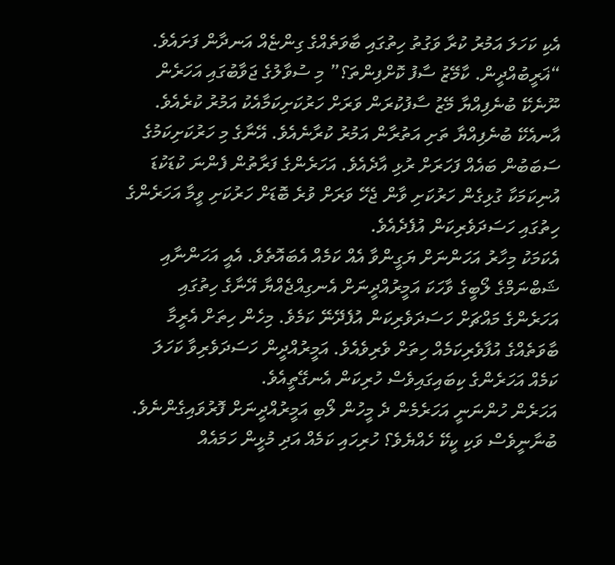އެކި ކަހަލަ އަމުރު ކުރާ ވަގުތު ހިތުގައި ބާވަތެއްގެ ގިންޏެއް އަނދާން ފަށައެވެ.
“ޣަރީބުއްދީން. ކާމޭޒު ސާފު ކޮށްފިންތަ؟” މި ސުވާލުގެ ޖަވާބުގައި އަހަރެން ނޫނެކޭ ބުނެފިއްޔާ މޭޒު ސާފުކުރަން ވަރަށް ހަރުކަށިކަމާއެކު އަމުރު ކުރެއެވެ. އާނއެކޭ ބުނެފިއްޔާ ތަށި އަތުރާން އަމުރު ކުރާނެއެވެ. އޭނާގެ މި ހަރުކަށިކަމުގެ ސަބަބުން ބައެއް ފަހަރަށް ރުޅި އާދެއެވެ. އަހަރެންގެ ފަރާތުން ފެންނަ ކުޑަކުޑަ އުނިކަމަކާ ގުޅިގެން ހަރުކަށި ވާން ޖެހޭ ވަރަށް ވުރެ ބޮޑަށް ހަރުކަށި ވީމާ އަހަރެންގެ ހިތުގައި ހަސަދަވެރިކަން އުފެދެއެވެ.
އެކަމަކު މިހާރު އަހަންނަށް ޔަގީންވާ އެއް ކަމެއް އެބައޮތެވެ. އެއީ އަހަންނާއި ޝަބްނަމްގެ ލޯބީގެ ވާހަކަ އަމީރުއްދީނަށް އެނގިއްޖެއްޔާ އޭނާގެ ހިތުގައި އަހަރެންގެ މައްޗަށް ހަސަދަވެރިކަން އުފެދޭނޭ ކަމެވެ. މިހެން ހިތަށް އެރީމާ ބާވަތެއްގެ އުފާވެރިކަމެއް ހިތަށް ވެރިވެއެވެ. އަމީރުއްދީން ހަސަދަވެރިވާ ކަހަލަ ކަމެއް އަހަރެންގެ ކިބައިގައިވެސް ހުރިކަން އެނގޭތީއެވެ.
އަހަރެން ހުންނަނީ އަހަރެމެން ދެ މީހުން ލޯބި އަމީރުއްދީނަށް ފޮރުވައިގެންނެވެ. ބުނާނީވެސް ވަކި ކީކޭ ހެއްޔެވެ؟ ހުރިހައި ކަމެއް އަދި މުޅީން ހަމައެއް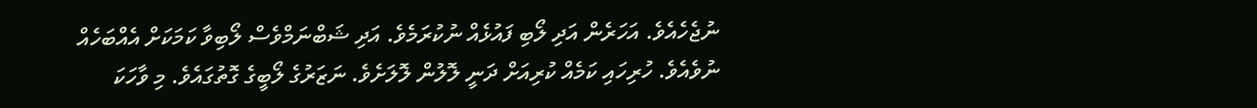ނުޖެހެއެވެ. އަހަރެން އަދި ލޯބި ފައުޅެއް ނުކުރަމެވެ. އަދި ޝަބްނަމްވެސް ލޯބިވާ ކަމަކަށް އެއްބަހެއް ނުވެއެވެ. ހުރިހައި ކަމެއް ކުރިއަށް ދަނީ ލޮލުން ލޮލަށެވެ. ނަޒަރުގެ ލޯބީގެ ގޮތުގައެވެ. މި ވާހަކަ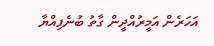އަހަރެން އަމީރުއްދީން ގާތު ބުނެފިއްޔާ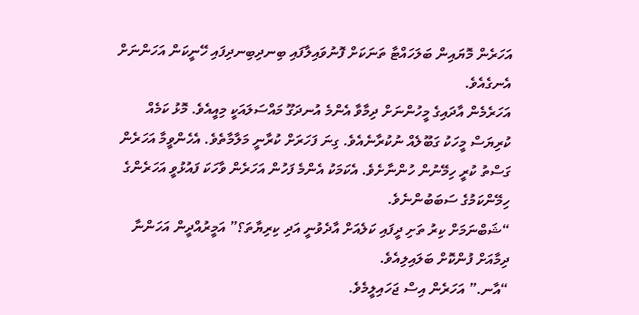އަހަރެން މޮޔައިން ބަލަހައްޓާ ތަނަކަށް ފޮނުވައިލާފައި ބިނދިބިނދިފައި ހޭނީކަން އަހަންނަށް އެނގެއެވެ.
އަހަރެމެން އާދައިގެ މީހުންނަށް ދިމާވާ އެންމެ އުނދަގޫ މައްސަލައަކީ މިއީއެވެ. މޮޅު ކަމެއް ކުރިޔަސް މީހަކު ގަބޫލެއް ނުކުރާނެއެވެ. ގިނަ ފަހަރަށް ކުރާނީ މަލާމާތެވެ. އެހެންވީމާ އަހަރެން ގަސްތު ކުރީ ހިމޭނުން ހުންނާށެވެ. އެކަމަކު އެންމެ ފަހުން އަހަރެން ވާހަކަ ފައުޅުވީ އަހަރެންގެ ހިމޭންކަމުގެ ސަބަބުންނެވެ.
“ޝަބްނަމަށް ކިރު ތަށި ދީފައި ކަލެއަށް އާދެވުނީ އަދި ކިރިޔާތަ؟” އަމީރުއްދީން އަހަންނާ ދިމާއަށް ފުންކޮށް ބަލައިލިއެވެ.
“އާނ.” އަހަރެން އިސް ޖަހައިލީމެވެ.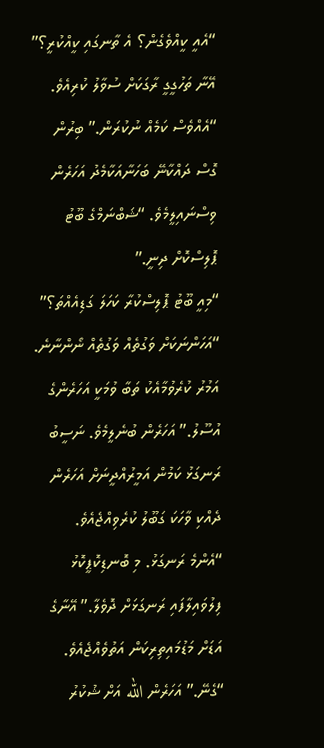“އެއީ ކީއްވެގެން؟ އެ ތާނގައި ކީއްކުރީ؟” އޭނާ ތަހުގީގީ ރާގަކަށް ސުވާލު ކުރިއެވެ.
“އެއްވެސް ކަމެއް ނުކުރަން.” ބިރުން ގޮސް ދައްކާނޭ ބަހަނާއަކާމެދު އަހަރެން ވިސްނައިލީމެވެ. “ޝަބްނަމްގެ ބޫޓު ޕޮލިސްކޮށް ދިނީ.”
“މިއީ ބޫޓު ޕޮލިސްކުރާ ކަހަލަ ގަޑިއެއްތަ؟”
“އަހަންނަކަށް ވަގުތެއް ވަގުތެއް ނޯންނާނެ. އަމުރު ކުރެވުމާއެކު ތަބާ ވުމަކީ އަހަރެންގެ އުސޫލު.” އަހަރެން ބުނެލީމެވެ. ނަސީބު ރަނގަޅު ކަމުން އަމީރުއްދީނަށް އަހަރެން ދެއްކި ވާހަކަ ގަބޫލު ކުރެވިއްޖެއެވެ.
“އެންމެ ރަނގަޅު. މި ބޮނޑިކޮޕީކޮޅު ފިލުވައިލާފައި ރަނގަޅަށް ދޮވެލާ.” އޭނާގެ އަޑަށް މަޑުމައިތިރިކަން އަތުވެއްޖެއެވެ.
“ގެނޭ.” އަހަރެން الله އަށް ޝުކުރު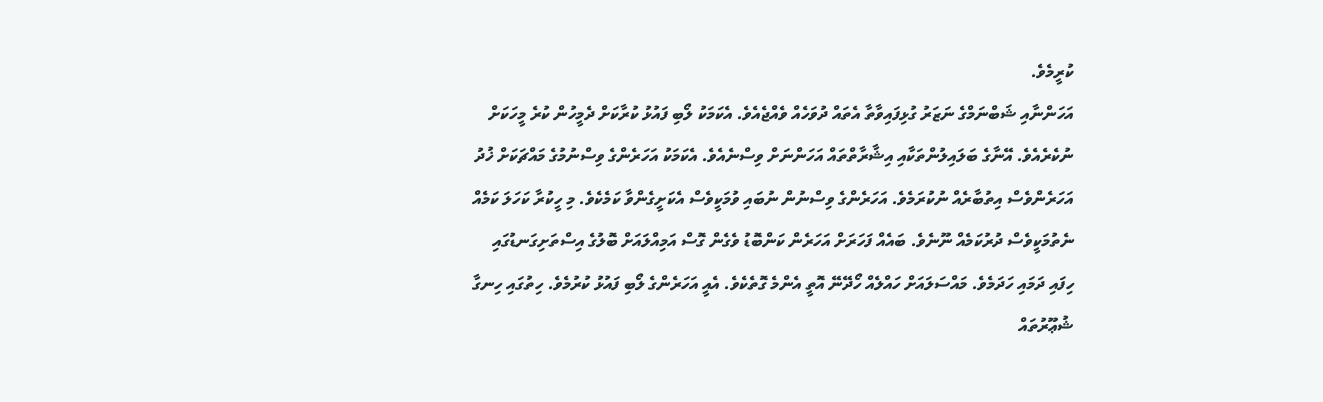ކުރީމެވެ.
އަހަންނާއި ޝަބްނަމްގެ ނަޒަރު ގުޅިފައިވާތާ އެތައް ދުވަހެއް ވެއްޖެއެވެ. އެކަމަކު ލޯބި ފައުޅު ކުރާކަށް ދެމީހުން ކުރެ މީހަކަށް ނުކެރެއެވެ. އޭނާގެ ބަލައިލުންތަކާއި އިޝާރާތްތައް އަހަންނަށް ވިސްނެއެވެ. އެކަމަކު އަހަރެންގެ ވިސްނުމުގެ މައްޗަކަށް ޚުދު އަހަރެންވެސް އިތުބާރެއް ނުކުރަމެވެ. އަހަރެންގެ ވިސްނުން ނުބައި ވުމަކީވެސް އެކަށީގެންވާ ކަމެކެވެ. މި ހީކުރާ ކަހަލަ ކަމެއް ނެތުމަކީވެސް ދުރުކަމެއް ނޫނެވެ. ބައެއް ފަހަރަށް އަހަރެން ކަންބޮޑު ވެގެން ގޮސް އަމިއްލައަށް ބޮލުގެ އިސްތަށިގަނޑުގައި ހިފައި ދަމައި ހަދަމެވެ. މައްސަލައަށް ހައްލެއް ހޯދޭނޭ އޮތީ އެންމެ ގޮތެކެވެ. އެއީ އަހަރެންގެ ލޯބި ފައުޅު ކުރުމެވެ. ހިތުގައި ހިނގާ ޝުޢޫރުތައް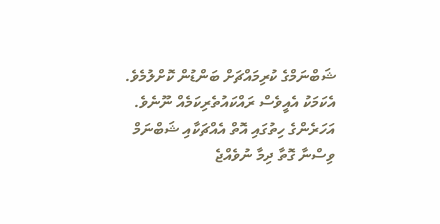ޝަބްނަމްގެ ކުރިމައްޗަށް ބަންޑުން ކޮށްލުމެވެ. އެކަމަކު އެއީވެސް ރައްކައުތެރިކަމެއް ނޫނެވެ. އަހަރެންގެ ހިތުގައި އޮތް އެއްޗަކާއި ޝަބްނަމް ވިސްނާ ގޮތާ ދިމާ ނުވެއްޖެ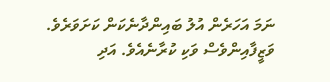ނަމަ އަހަރެން އުލު ބައިންދާނެކަން ކަށަވަރެވެ. ވަޒީފާއިންވެސް ވަކި ކުރާނެއެވެ. އަދި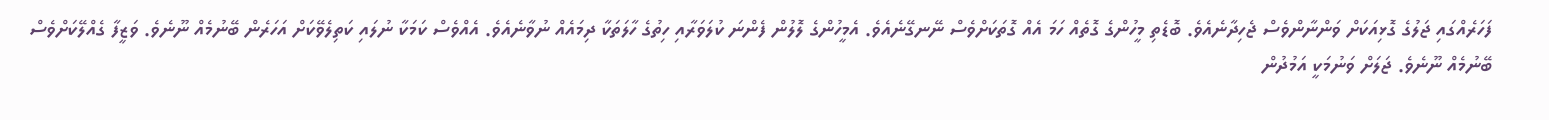ފަހަރެއްގައި ޖަލުގެ ގޮޅިއަކަށް ވަންނާންވެސް ޖެހިދާނެއެވެ. ބޮޑެތި މީހުންގެ ގޮތެއް ހަމަ އެއް ގޮތަކަށްވެސް ނޭނގޭނެއެވެ. އެމީހުންގެ ލޮލުން ފެންނަ ކުލަވަރާއި ހިތުގެ ހާލަތަކާ ދިމައެއް ނުވާނެއެވެ. އެއްވެސް ކަމަކާ ނުލައި ކަތިލެވޭކަށް އަހަރެން ބޭނުމެއް ނޫނެވެ. ވަޒީފާ ގެއްލޭކަށްވެސް ބޭނުމެއް ނޫނެވެ. ޖަލަށް ވަނުމަކީ އަމުދުން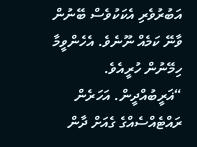އަބުރުވެރި އެކަކުވެސް ބޭނުން ވާނޭ ކަމެއް ނޫނެވެ. އެހެންވީމާ ހިމޭނުން ހުރީއެވެ.
“ޣަރީބުއްދީން. އަހަރެން ރައްޓެއްސެއްގެ ގެއަށް ދާން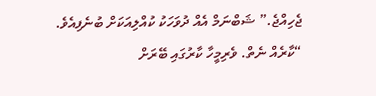ޖެހިއްޖެ.” ޝަބްނަމް އެއް ދުވަހަކު ކުއްލިއަކަށް ބުނެފިއެވެ.
“ކާރެއް ނެތް. ވެރިމީހާ ކާރުގައި ބޭރަށް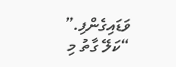ވަޑައިގެންފި.”
“ކަލޭ ގާތު މި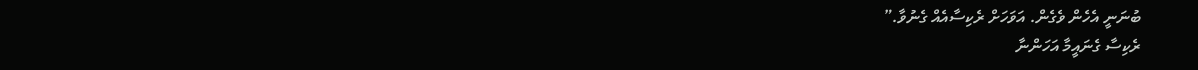ބުނަނީ އެހެން ވެގެން. އަވަހަށް ރެކިސާއެއް ގެނުވާ.”
ރެކިސާ ގެނައީމާ އަހަންނާ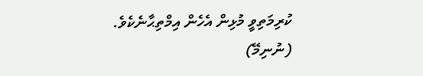ކުރިމަތިވީ މުޅިން އެހެން އިމްތިޙާނެކެވެ.
(ނުނިމޭ)